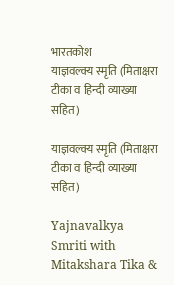भारतकोश
याज्ञवल्क्य स्मृति (मिताक्षरा टीका व हिन्दी व्याख्या सहित)

याज्ञवल्क्य स्मृति (मिताक्षरा टीका व हिन्दी व्याख्या सहित)

Yajnavalkya Smriti with Mitakshara Tika &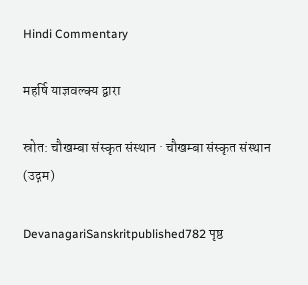Hindi Commentary

महर्षि याज्ञवल्क्य द्वारा

स्रोत: चौखम्बा संस्कृत संस्थान · चौखम्बा संस्कृत संस्थान (उद्गम)

DevanagariSanskritpublished782 पृष्ठ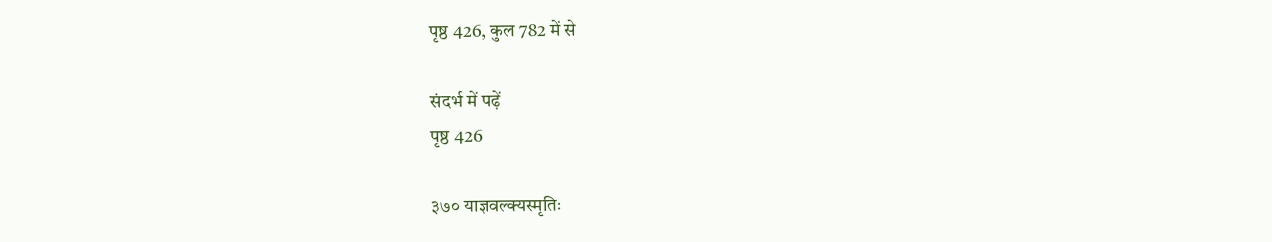पृष्ठ 426, कुल 782 में से

संदर्भ में पढ़ें
पृष्ठ 426

३७० याज्ञवल्क्यस्मृतिः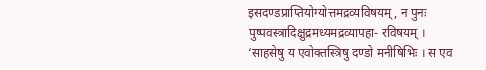इसदण्डप्राप्तियोग्योत्तमद्रव्यविषयम् , न पुनः पुष्पवस्त्रादिक्षुद्रमध्यमद्रव्यापहा- रविषयम् । ‘साहसेषु य एवोक्तस्त्रिषु दण्डो मनीषिभिः । स एव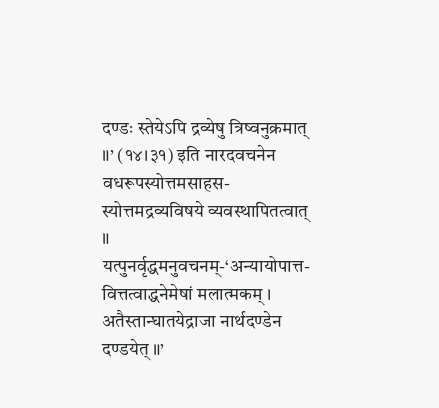दण्डः स्तेयेऽपि द्रव्येषु त्रिष्वनुक्रमात् ॥’ (१४।३१) इति नारदवचनेन वधरूपस्योत्तमसाहस- स्योत्तमद्रव्यविषये व्यवस्थापितत्वात् ॥ यत्पुनर्वृद्धमनुवचनम्-‘अन्यायोपात्त- वित्तत्वाद्धनेमेषां मलात्मकम् । अतैस्तान्घातयेद्राजा नार्थदण्डेन दण्डयेत् ॥’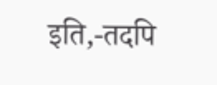इति,-तदपि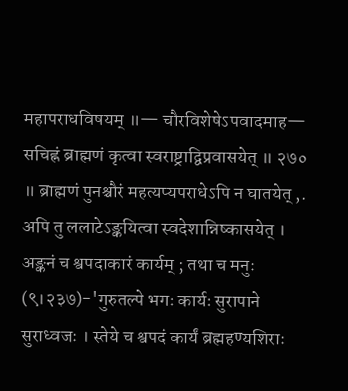महापराधविषयम् ॥— चौरविशेषेऽपवादमाह— सचिह्नं ब्राह्मणं कृत्वा स्वराष्ट्राद्विप्रवासयेत् ॥ २७० ॥ ब्राह्मणं पुनश्चौरं महत्यप्यपराधेऽपि न घातयेत् ,. अपि तु ललाटेऽङ्कयित्वा स्वदेशान्निष्कासयेत् । अङ्कनं च श्वपदाकारं कार्यम् ; तथा च मनुः (९।२३७)-'गुरुतल्पे भगः कार्यः सुरापाने सुराध्वजः । स्तेये च श्वपदं कार्यं ब्रह्महण्यशिराः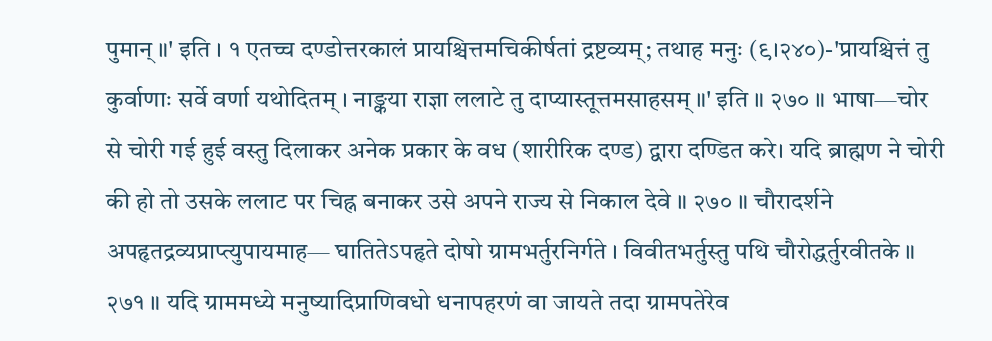पुमान् ॥' इति । १ एतच्च दण्डोत्तरकालं प्रायश्चित्तमचिकीर्षतां द्रष्टव्यम्; तथाह मनुः (९।२४०)-'प्रायश्चित्तं तु कुर्वाणाः सर्वे वर्णा यथोदितम् । नाङ्कया राज्ञा ललाटे तु दाप्यास्तूत्तमसाहसम् ॥' इति ॥ २७० ॥ भाषा—चोर से चोरी गई हुई वस्तु दिलाकर अनेक प्रकार के वध (शारीरिक दण्ड) द्वारा दण्डित करे। यदि ब्राह्मण ने चोरी की हो तो उसके ललाट पर चिह्न बनाकर उसे अपने राज्य से निकाल देवे ॥ २७० ॥ चौरादर्शने अपहृतद्रव्यप्राप्त्युपायमाह— घातितेऽपहृते दोषो ग्रामभर्तुरनिर्गते । विवीतभर्तुस्तु पथि चौरोद्धर्तुरवीतके ॥ २७१ ॥ यदि ग्राममध्ये मनुष्यादिप्राणिवधो धनापहरणं वा जायते तदा ग्रामपतेरेव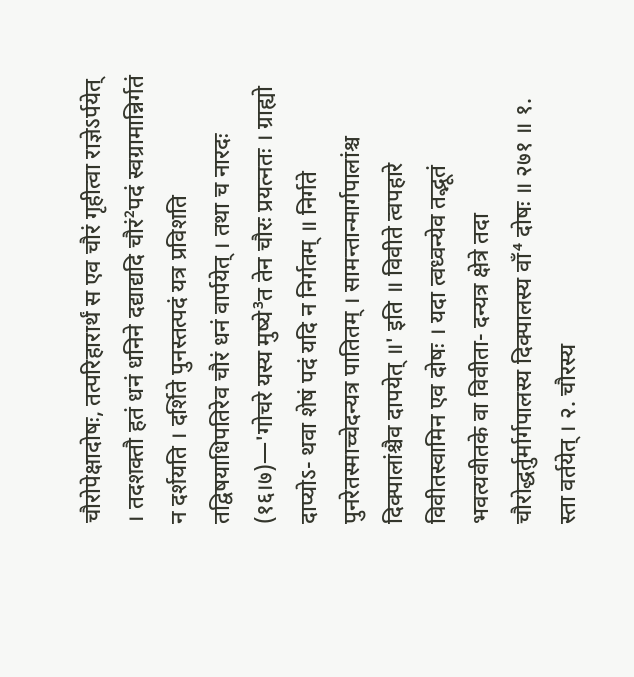चौरोपेक्षादोषः, तत्परिहारार्थं स एव चौरं गृहीत्वा राज्ञेऽर्पयेत् । तदशक्तौ हतं धनं धनिने दद्याद्यदि चौरं²पदं स्वग्रामान्निर्गतं न दर्शयति । दर्शिते पुनस्तत्पदं यत्र प्रविशति तद्विषयाधिपतिरेव चौरं धनं वार्पयेत् । तथा च नारदः (१६।७)—'गोचरे यस्य मुष्ये³त तेन चौरः प्रयत्नतः । ग्राह्यो दाप्योऽ- थवा शेषं पदं यदि न निर्गतम् ॥ निर्गते पुनरेतस्माच्चेदन्यत्र पातितम् । सामन्तान्मार्गपालांश्च दिक्पालांश्चैव दापयेत् ॥' इति ॥ विवीते त्वपहारे विवीतस्वामिन एव दोषः । यदा त्वध्वन्येव तद्भूतं भवत्यवीतके वा विवीता- दन्यत्र क्षेत्रे तदा चौरोद्धर्तुर्मार्गपालस्य दिक्पालस्य वाँ⁴ दोषः ॥ २७१ ॥ १. स्ता वर्तयेत् । २. चौरस्य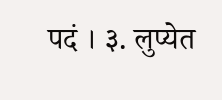पदं । ३. लुप्येत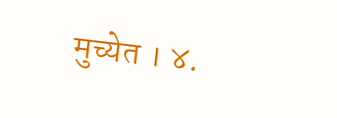मुच्येत । ४.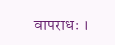वापराधः ।